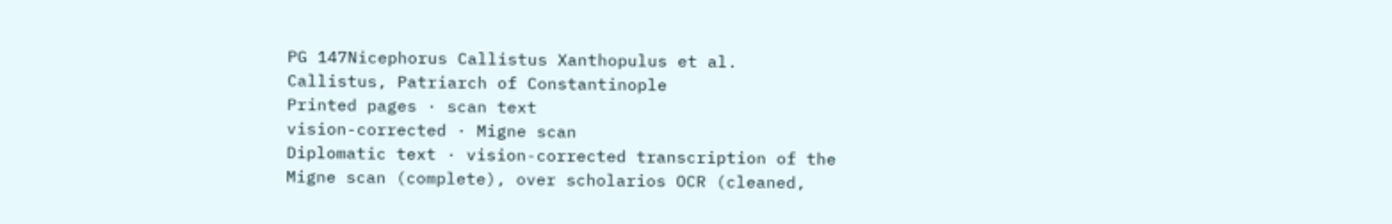PG 147Nicephorus Callistus Xanthopulus et al.
Callistus, Patriarch of Constantinople
Printed pages · scan text
vision-corrected · Migne scan
Diplomatic text · vision-corrected transcription of the Migne scan (complete), over scholarios OCR (cleaned,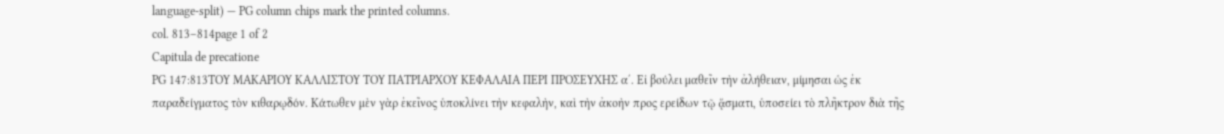language-split) — PG column chips mark the printed columns.
col. 813–814page 1 of 2
Capitula de precatione
PG 147:813ΤΟΥ ΜΑΚΑΡΙΟΥ ΚΑΛΛΙΣΤΟΥ ΤΟΥ ΠΑΤΡΙΑΡΧΟΥ ΚΕΦΑΛΑΙΑ ΠΕΡΙ ΠΡΟΣΕΥΧΗΣ α΄. Εἰ βούλει μαθεῖν τὴν ἀλήθειαν, μίμησαι ὡς ἐκ παραδείγματος τὸν κιθαρῳδόν. Κάτωθεν μὲν γὰρ ἐκεῖνος ὑποκλίνει τὴν κεφαλὴν, καὶ τὴν ἀκοὴν προς ερείδων τῷ ᾄσματι, ὑποσείει τὸ πλῆκτρον διὰ τῆς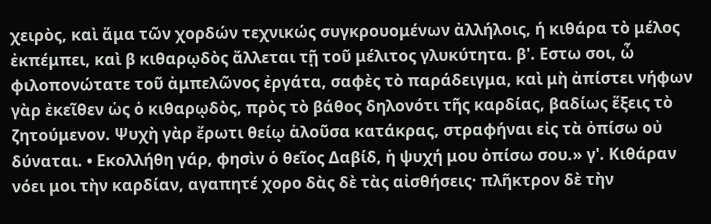χειρὸς, καὶ ἅμα τῶν χορδών τεχνικώς συγκρουομένων ἀλλήλοις, ή κιθάρα τὸ μέλος ἐκπέμπει, καὶ β κιθαρῳδὸς ἄλλεται τῇ τοῦ μέλιτος γλυκύτητα. β'. Εστω σοι, ὦ φιλοπονώτατε τοῦ ἀμπελῶνος ἐργάτα, σαφὲς τὸ παράδειγμα, καὶ μὴ ἀπίστει νήφων γὰρ ἐκεῖθεν ὡς ὁ κιθαρῳδὸς, πρὸς τὸ βάθος δηλονότι τῆς καρδίας, βαδίως ἕξεις τὸ ζητούμενον. Ψυχὴ γὰρ ἔρωτι θείῳ ἁλοῦσα κατάκρας, στραφήναι εἰς τὰ ὀπίσω οὐ δύναται. • Εκολλήθη γάρ, φησὶν ὁ θεῖος Δαβίδ, ἡ ψυχή μου ὀπίσω σου.» γ'. Κιθάραν νόει μοι τὴν καρδίαν, αγαπητέ χορο δὰς δὲ τὰς αἰσθήσεις· πλῆκτρον δὲ τὴν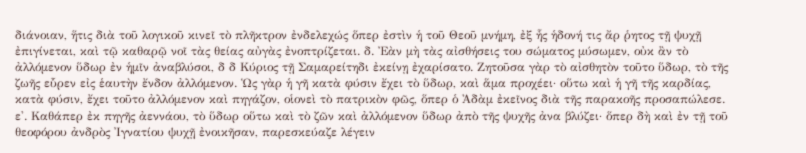διάνοιαν, ἥτις διὰ τοῦ λογικοῦ κινεῖ τὸ πλῆκτρον ἐνδελεχώς ὅπερ ἐστὶν ἡ τοῦ Θεοῦ μνήμη, ἐξ ἧς ἡδονή τις ἄρ ῥητος τῇ ψυχῇ ἐπιγίνεται, καὶ τῷ καθαρῷ νοῖ τὰς θείας αὐγὰς ἐνοπτρίζεται. δ. Ἐὰν μὴ τὰς αἰσθήσεις του σώματος μύσωμεν, οὐκ ἂν τὸ ἀλλόμενον ὕδωρ ἐν ἡμῖν ἀναβλύσοι, δ δ Κύριος τῇ Σαμαρείτηδι ἐκείνῃ ἐχαρίσατο. Ζητοῦσα γὰρ τὸ αἰσθητὸν τοῦτο ὕδωρ, τὸ τῆς ζωῆς εὗρεν εἰς ἑαυτὴν ἔνδον ἀλλόμενον. Ὡς γὰρ ἡ γῆ κατὰ φύσιν ἔχει τὸ ὕδωρ, καὶ ἅμα προχέει· οὕτω καὶ ἡ γῆ τῆς καρδίας, κατὰ φύσιν, ἔχει τοῦτο ἀλλόμενον καὶ πηγάζον, οἱονεὶ τὸ πατρικὸν φῶς, ὅπερ ὁ Ἀδὰμ ἐκεῖνος διὰ τῆς παρακοῆς προσαπώλεσε. ε'. Καθάπερ ἐκ πηγῆς ἀεννάου, τὸ ὕδωρ οὕτω καὶ τὸ ζῶν καὶ ἀλλόμενον ὕδωρ ἀπὸ τῆς ψυχῆς ἀνα βλύζει· ὅπερ δὴ καὶ ἐν τῇ τοῦ θεοφόρου ἀνδρὸς Ἰγνατίου ψυχῇ ἐνοικῆσαν, παρεσκεύαζε λέγειν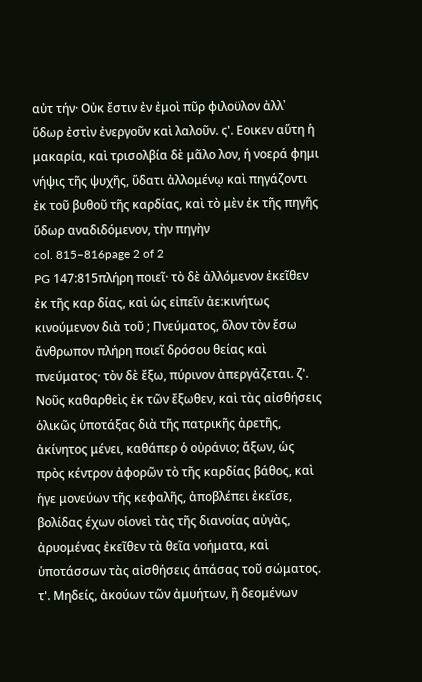αὐτ τήν· Οὐκ ἔστιν ἐν ἐμοὶ πῦρ φιλοϋλον ἀλλ᾽ ὕδωρ ἐστὶν ἐνεργοῦν καὶ λαλοῦν. ς'. Εοικεν αὕτη ἡ μακαρία, καὶ τρισολβία δὲ μᾶλο λον, ή νοερά φημι νήψις τῆς ψυχῆς, ὕδατι ἀλλομένῳ καὶ πηγάζοντι ἐκ τοῦ βυθοῦ τῆς καρδίας, καὶ τὸ μὲν ἐκ τῆς πηγῆς ὕδωρ αναδιδόμενον, τὴν πηγὴν
col. 815–816page 2 of 2
PG 147:815πλήρη ποιεῖ· τὸ δὲ ἀλλόμενον ἐκεῖθεν ἐκ τῆς καρ δίας, καὶ ὡς εἰπεῖν ἀε:κινήτως κινούμενον διὰ τοῦ ; Πνεύματος, ὅλον τὸν ἔσω ἄνθρωπον πλήρη ποιεῖ δρόσου θείας καὶ πνεύματος· τὸν δὲ ἔξω, πύρινον ἀπεργάζεται. ζ'. Νοῦς καθαρθεὶς ἐκ τῶν ἔξωθεν, καὶ τὰς αἰσθήσεις ὁλικῶς ὑποτάξας διὰ τῆς πατρικῆς ἀρετῆς, ἀκίνητος μένει, καθάπερ ὁ οὐράνιο; ἄξων, ὡς πρὸς κέντρον ἀφορῶν τὸ τῆς καρδίας βάθος, καὶ ἡγε μονεύων τῆς κεφαλῆς, ἀποβλέπει ἐκεῖσε, βολίδας έχων οἱονεὶ τὰς τῆς διανοίας αὐγὰς, ἀρυομένας ἐκεῖθεν τὰ θεῖα νοήματα, καὶ ὑποτάσσων τὰς αἰσθήσεις ἁπάσας τοῦ σώματος. τ'. Μηδείς, ἀκούων τῶν ἀμυήτων, ἢ δεομένων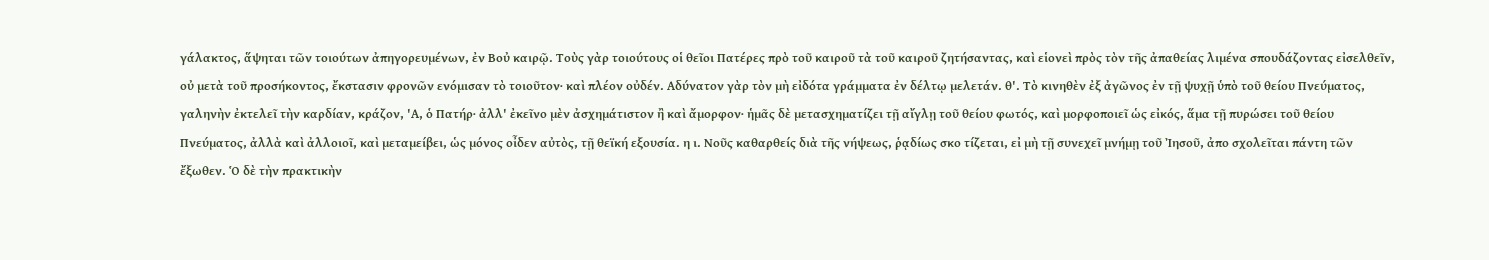γάλακτος, ἅψηται τῶν τοιούτων ἀπηγορευμένων, ἐν Βοὐ καιρῷ. Τοὺς γὰρ τοιούτους οἱ θεῖοι Πατέρες πρὸ τοῦ καιροῦ τὰ τοῦ καιροῦ ζητήσαντας, καὶ εἱονεὶ πρὸς τὸν τῆς ἀπαθείας λιμένα σπουδάζοντας εἰσελθεῖν, οὐ μετὰ τοῦ προσήκοντος, ἔκστασιν φρονῶν ενόμισαν τὸ τοιοῦτον· καὶ πλέον οὐδέν. Αδύνατον γὰρ τὸν μὴ εἰδότα γράμματα ἐν δέλτῳ μελετάν. θ'. Τὸ κινηθὲν ἐξ ἀγῶνος ἐν τῇ ψυχῇ ὑπὸ τοῦ θείου Πνεύματος, γαληνὴν ἐκτελεῖ τὴν καρδίαν, κράζον, 'Α, ὁ Πατήρ· ἀλλ' ἐκεῖνο μὲν ἀσχημάτιστον ἢ καὶ ἄμορφον· ἡμᾶς δὲ μετασχηματίζει τῇ αἴγλῃ τοῦ θείου φωτός, καὶ μορφοποιεῖ ὡς εἰκός, ἅμα τῇ πυρώσει τοῦ θείου Πνεύματος, ἀλλὰ καὶ ἀλλοιοῖ, καὶ μεταμείβει, ὡς μόνος οἶδεν αὐτὸς, τῇ θεϊκή εξουσία. η ι. Νοῦς καθαρθείς διὰ τῆς νήψεως, ῥᾳδίως σκο τίζεται, εἰ μὴ τῇ συνεχεῖ μνήμῃ τοῦ Ἰησοῦ, ἀπο σχολεῖται πάντη τῶν ἔξωθεν. Ὁ δὲ τὴν πρακτικὴν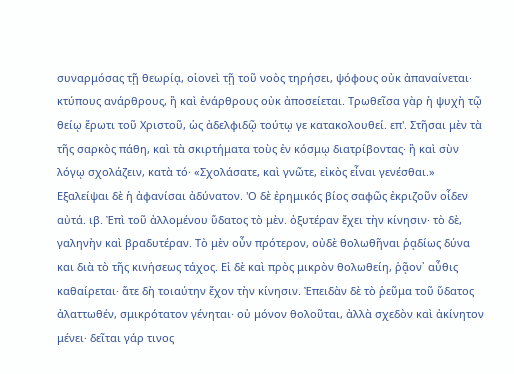συναρμόσας τῇ θεωρίᾳ, οἱονεὶ τῇ τοῦ νοὸς τηρήσει, ψόφους οὐκ ἀπαναίνεται· κτύπους ανάρθρους, ἢ καὶ ἐνάρθρους οὐκ ἀποσείεται. Τρωθεῖσα γὰρ ἡ ψυχὴ τῷ θείῳ ἔρωτι τοῦ Χριστοῦ, ὡς ἀδελφιδῷ τούτῳ γε κατακολουθεί. επ'. Στῆσαι μὲν τὰ τῆς σαρκὸς πάθη, καὶ τὰ σκιρτήματα τοὺς ἐν κόσμῳ διατρίβοντας· ἢ καὶ σὺν λόγῳ σχολάζειν, κατὰ τό· «Σχολάσατε, καὶ γνῶτε, εἰκὸς εἶναι γενέσθαι.» Εξαλείψαι δὲ ἡ ἀφανίσαι ἀδύνατον. 'Ο δὲ ἐρημικός βίος σαφῶς ἐκριζοῦν οἶδεν αὐτά. ιβ. Ἐπὶ τοῦ ἀλλομένου ὕδατος τὸ μὲν. ὀξυτέραν ἔχει τὴν κίνησιν· τὸ δὲ, γαληνὴν καὶ βραδυτέραν. Τὸ μὲν οὖν πρότερον, οὐδὲ θολωθῆναι ῥᾳδίως δύνα και διὰ τὸ τῆς κινήσεως τάχος. Εἰ δὲ καὶ πρὸς μικρὸν θολωθείη, ῥᾷον᾽ αὖθις καθαίρεται· ἅτε δὴ τοιαύτην ἔχον τὴν κίνησιν. Ἐπειδὰν δὲ τὸ ῥεῦμα τοῦ ὕδατος ἀλαττωθέν, σμικρότατον γένηται· οὐ μόνον θολοῦται, ἀλλὰ σχεδὸν καὶ ἀκίνητον μένει· δεῖται γάρ τινος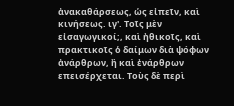ἀνακαθάρσεως, ὡς εἰπεῖν, καὶ κινήσεως. ιγ'. Τοῖς μὲν εἰσαγωγικοί;, καὶ ἠθικοῖς, καὶ πρακτικοῖς ὁ δαίμων διὰ ψόφων ἀνάρθρων, ἢ καὶ ἐνάρθρων επεισέρχεται. Τοὺς δὲ περὶ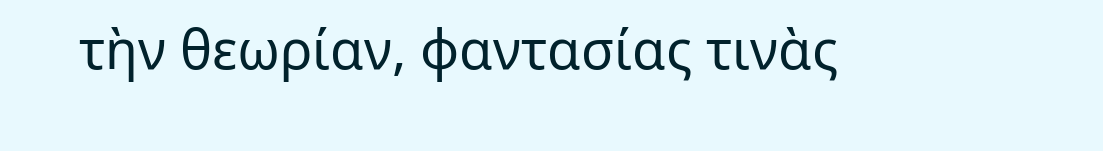τὴν θεωρίαν, φαντασίας τινὰς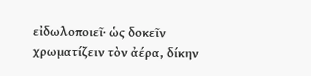εἰδωλοποιεῖ· ὡς δοκεῖν χρωματίζειν τὸν ἀέρα, δίκην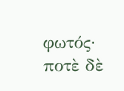φωτός· ποτὲ δὲ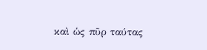καὶ ὡς πῦρ ταύτας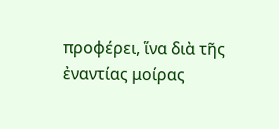προφέρει, ἵνα διὰ τῆς ἐναντίας μοίρας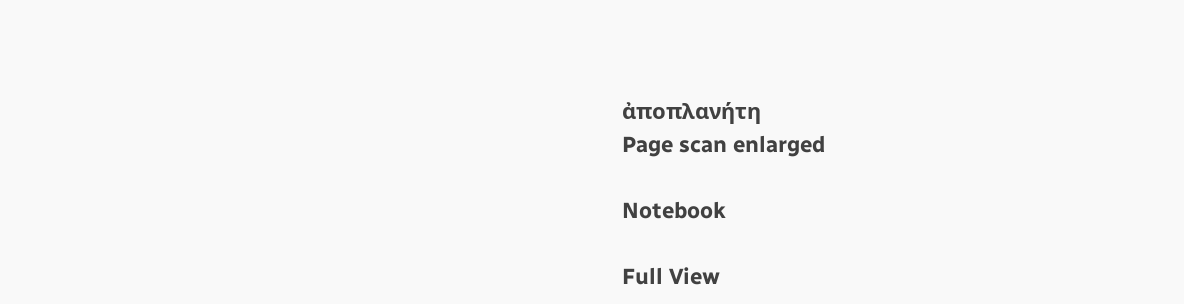ἀποπλανήτη
Page scan enlarged

Notebook

Full View